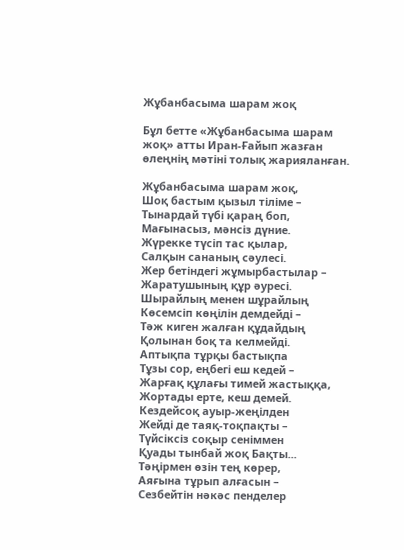Жұбанбасыма шарам жоқ

Бұл бетте «Жұбанбасыма шарам жоқ» атты Иран-Ғайып жазған өлеңнің мәтіні толық жарияланған.

Жұбанбасыма шарам жоқ,
Шоқ бастым қызыл тіліме –
Тынардай түбі қараң боп,
Мағынасыз, мәнсіз дүние.
Жүрекке түсіп тас қылар,
Салқын сананың сәулесі.
Жер бетіндегі жұмырбастылар –
Жаратушының құр әуресі.
Шырайлың менен шұрайлың
Көсемсіп көңілін демдейді –
Тәж киген жалған құдайдың
Қолынан боқ та келмейді.
Аптықпа тұрқы бастықпа
Тұзы сор, еңбегі еш кедей –
Жарғақ құлағы тимей жастыққа,
Жортады ерте, кеш демей.
Кездейсоқ ауыр-жеңілден
Жейді де таяқ-тоқпақты –
Түйсіксіз соқыр сеніммен
Қуады тынбай жоқ Бақты...
Тәңірмен өзін тең көрер,
Аяғына тұрып алғасын –
Сезбейтін нәкәс пенделер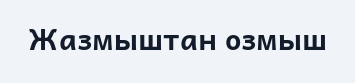Жазмыштан озмыш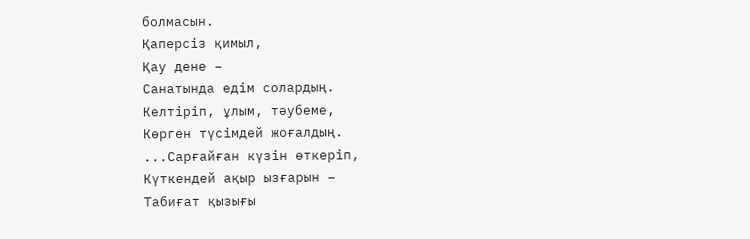болмасын.
Қаперсіз қимыл,
Қау дене –
Санатында едім солардың.
Келтіріп, ұлым, тәубеме,
Көрген түсімдей жоғалдың.
...Сарғайған күзін өткеріп,
Күткендей ақыр ызғарын –
Табиғат қызығы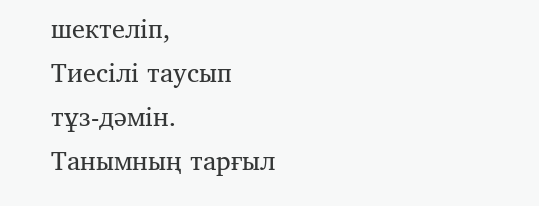шектеліп,
Тиесілі таусып тұз-дәмін.
Танымның тарғыл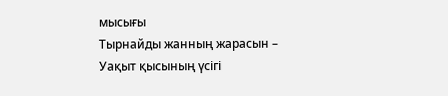мысығы
Тырнайды жанның жарасын –
Уақыт қысының үсігі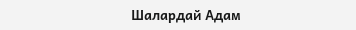Шалардай Адам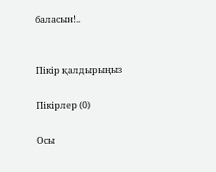баласын!..


Пікір қалдырыңыз

Пікірлер (0)

Осы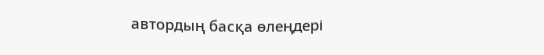автордың басқа өлеңдері